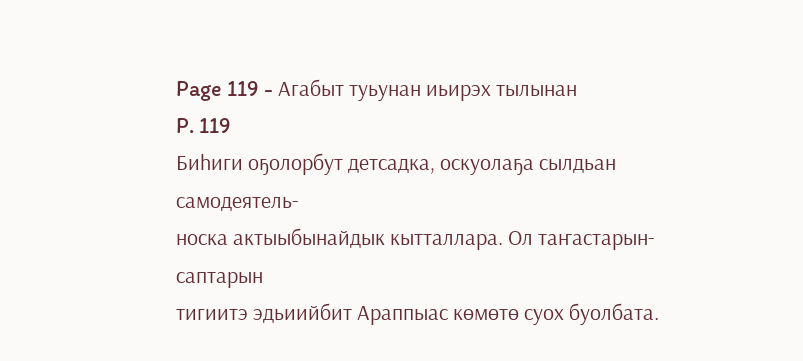Page 119 - Агабыт туьунан иьирэх тылынан
P. 119
Биһиги оҕолорбут детсадка, оскуолаҕа сылдьан самодеятель-
носка актыыбынайдык кытталлара. Ол таҥастарын-саптарын
тигиитэ эдьиийбит Араппыас көмөтө суох буолбата.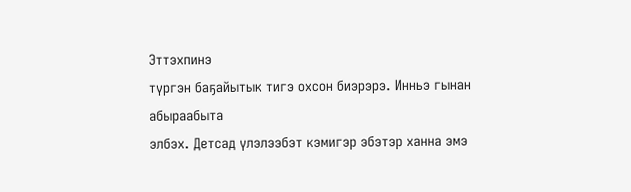Эттэхпинэ
түргэн баҕайытык тигэ охсон биэрэрэ. Инньэ гынан абыраабыта
элбэх. Детсад үлэлээбэт кэмигэр эбэтэр ханна эмэ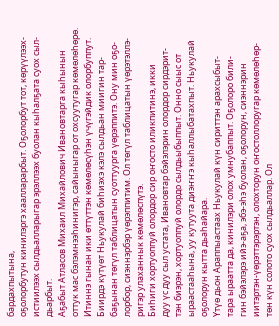бардахпытына,
оҕолорбутун кинилэргэ хаалларарбыт. Оҕолорбут тот, көрүүлээх-
истиилээх сылдьалларыгар эрэллээх буолан кыһалҕата суох сыл-
дьарбыт.
Аҕабыт Атласов Михаил Михайлович Ивановтарга кыһынын
оттук мас бэлэмнээһинигэр, сайыныгар от охсуутугар көмөлөһөрө.
Итиннэ гынан ики өттүттэн көмөлөсүһэн үчүгэйдик олорбуппут.
Биирдэ күтүөт Ньукулай биһиэхэ кэлэ сылдьан миигин тар-
баҕынан төгүл таблицатын суоттуурга үөрэппитэ. Ону мин оҕо-
лорбор, сиэннэрбэр үөрэппитим. Ол төгүл таблицатын үөрэтэллэ-
ригэр улаханнык көмөлөспүтэ.
Биһиги хортуоппуй олордор сир оҥосто иликпитинэ, икки
дуу үс дуу сыл устата, Ивановтар бэйэлэрин олордор сирдэрит-
тэн биэрэн, хортуоппуй олордо сылдьыбыппыт. Онно сыыс от
ыраастааһына, уу кутуута диэҥҥэ кыһаллыбатахпыт. Ньукулай
оҕолорун кытта дьаһайара.
Үтүө дьон Араппыастаах Ньукулай күн сириттэн арахсыбыт-
тара ыраатта да, кинилэри олох умнубаппыт. Оҕолоро били-
гин бэйэлэрэ ийэ-аҕа, эбэ-эһэ буолан, оҕолорун, сиэннэрин
иитэртэн-үөрэттэрэртэн, олохторун оҥостоллоругар көмөлөһөр-
төн күн солото суох сылдьаллар. Ол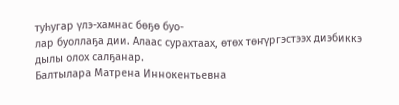туһугар үлэ-хамнас бөҕө буо-
лар буоллаҕа дии. Алаас сурахтаах, өтөх төҥүргэстээх диэбиккэ
дылы олох салҕанар.
Балтылара Матрена Иннокентьевна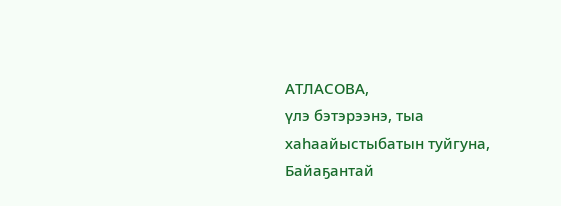АТЛАСОВА,
үлэ бэтэрээнэ, тыа хаһаайыстыбатын туйгуна,
Байаҕантай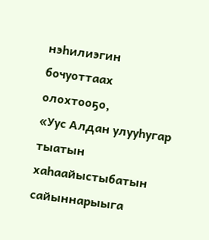нэһилиэгин бочуоттаах олохтооҕо,
«Уус Алдан улууһугар тыатын хаһаайыстыбатын сайыннарыыга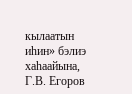кылаатын иһин» бэлиэ хаһаайына,
Г.В. Егоров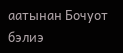аатынан Бочуот бэлиэ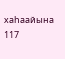хаһаайына
117